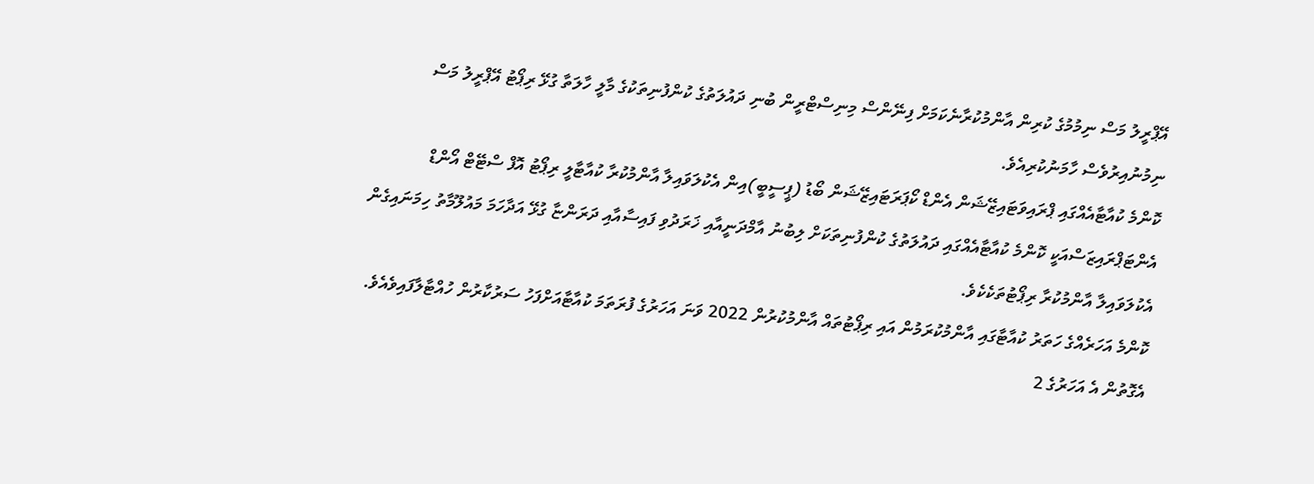އޭޕްރީލު މަސް ނިމުމުގެ ކުރިން އާންމުކުރާނެކަމަށް ފިނޭންސް މިނިސްޓްރީން ބުނި ދައުލަތުގެ ކުންފުނިތަކުގެ މާލީ ހާލަތާ ގުޅޭ ރިޕޯޓު އޭޕްރީލު މަސް ނިމުނުއިރުވެސް ހާމަނުކުރިއެވެ.
ކޮންމެ ކުއާޓާއެއްގައި ޕްރައިވަޓައިޒޭޝަން އެންޑް ކޯޕަރަޓައިޒޭޝަން ބޯޑު (ޕީސީބީ)އިން އެކުލަވައިލާ އާންމުކުރާ ކުއާޓާލީ ރިޕޯޓު އޮފް ސްޓޭޓް އޯންޑް އެންޓަޕްރައިޒަސްއަކީ ކޮންމެ ކުއާޓާއެއްގައި ދައުލަތުގެ ކުންފުނިތަކަށް ލިބުނު އާމްދަނީއާއި ޚަރަދުވި ފައިސާއާއި ދަރަންޏާ ގުޅޭ އަދާހަމަ މައުލޫމާތު ހިމަނައިގެން އެކުލަވައިލާ އާންމުކުރާ ރިޕޯޓުތަކެކެވެ.
ކޮންމެ އަހަރެއްގެ ހަތަރު ކުއާޓާގައި އާންމުކުރަމުން އައި ރިޕޯޓުތައް އާންމުކުރުން 2022 ވަނަ އަހަރުގެ ފުރަތަމަ ކުއާޓާއަށްފަހު ސަރުކާރުން ހުއްޓާލާފައިވެއެވެ. އެގޮތުން އެ އަހަރުގެ 2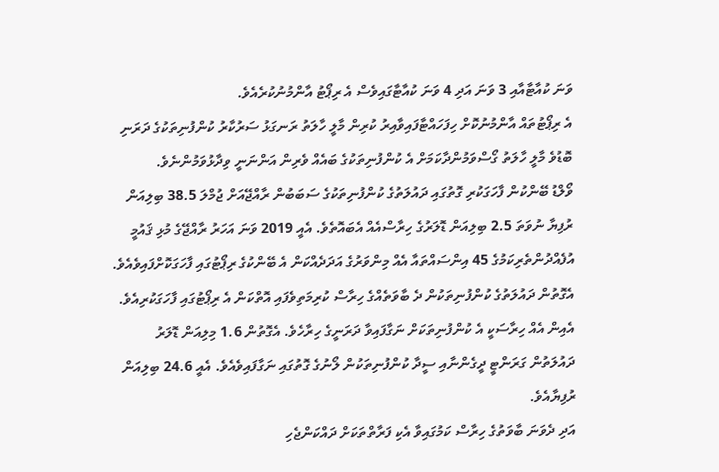ވަނަ ކުއާޓާއާއި 3 ވަނަ އަދި 4 ވަނަ ކުއާޓާގައިވެސް އެ ރިޕޯޓު އާންމުނުކުރެއެވެ.
އެ ރިޕޯޓުތައް އާންމުނުކޮށް ހިފަހައްޓާފައިވާއިރު ކުރިން މާލީ ހާލަތު ރަނގަޅު ސަރުކާރު ކުންފުނިތަކުގެ ދަރަނި ބޮޑުވެ މާލީ ހާލަތު ގޯސްވަމުންދާކަމަށް އެ ކުންފުނިތަކުގެ ބައެއް ވެރިން އަންނަނީ ވިދާޅުވަމުންނެވެ.
ވޯލްޑު ބޭންކުން ފާހަގަކުރި ގޮތުގައި ދައުލަތުގެ ކުންފުނިތަކުގެ ސަބަބުން ރާއްޖޭއަށް ޖުމްލަ 38.5 ބިލިއަން ރުފިޔާ ނުވަތަ 2.5 ބިލިއަން ޑޮލަރުގެ ހިރާސްއެއް އެބައޮތެވެ. އެއީ 2019 ވަނަ އަހަރު ރާއްޖޭގެ މުޅި ޤައުމީ އުފެއްދުންތެރިކަމުގެ 45 އިންސައްތައާ އެއް މިންވަރުގެ އަދަދެއްކަން އެ ބޭންކުގެ ރިޕޯޓުގައި ފާހަގަކޮށްފައިވެއެވެ.
އެގޮތުން ދައުލަތުގެ ކުންފުނިތަކުން ދެ ބާވަތެއްގެ ހިރާސް ކުރިމަތިވެފައި އޮތްކަން އެ ރިޕޯޓުގައި ފާހަގަކުރިއެވެ. އެއިން އެއް ހިރާސަކީ އެ ކުންފުނިތަކަށް ނަގާފައިވާ ދަރަނީގެ ހިރާހެވެ. އެގޮތުން 1.6 މިލިއަން ޑޮލަރު ދައުލަތުން ގަރަންޓީ ދީގެންނާއި ސީދާ ކުންފުނިތަކުން ލޯނުގެ ގޮތުގައި ނަގާފައިވެއެވެ. އެއީ 24.6 ބިލިއަން ރުފިޔާއެވެ.
އަދި ދެވަނަ ބާވަތުގެ ހިރާސް ކަމުގައިވާ އެކި ފަރާތްތަކަށް ދައްކަންޖެހި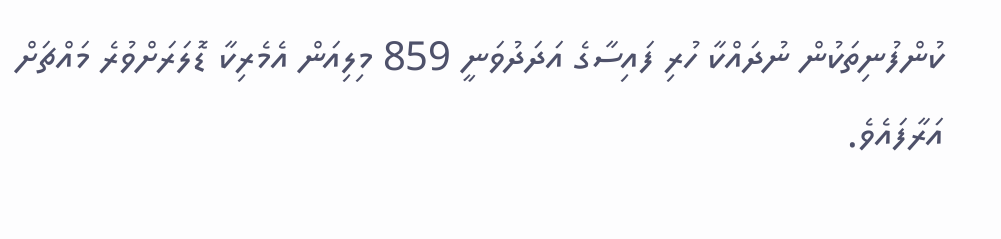ކުންފުނިތަކުން ނުދައްކާ ހުރި ފައިސާގެ އަދަދުވަނީ 859 މިލިއަން އެމެރިކާ ޑޮލަރަށްވުރެ މައްޗަށް އަރާފައެވެ.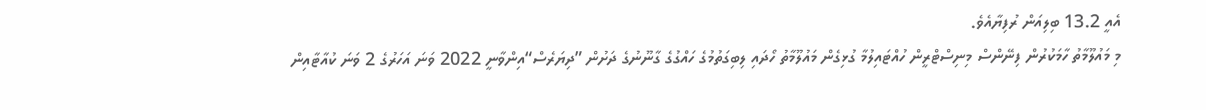އެއީ 13.2 ބިލިއަން ރުފިޔާއެވެ.
މި މައުލޫމާތު ހާމަކުރުން ފިނޭންސް މިނިސްޓްރީން ހުއްޓައިލުމާ ގުޅިގެން މައުލޫމާތު ހޯދައި ލިބިގަތުމުގެ ހައްގުގެ ގާނޫނުގެ ދަށުން ”ދިޔަރެސް“އިންވާނީ 2022 ވަނަ އަހަރުގެ 2 ވަނަ ކުއާޓާއިން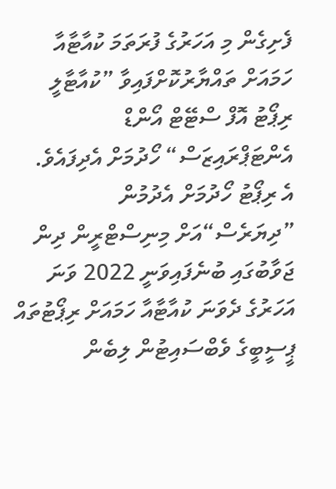ފެށިގެން މި އަހަރުގެ ފުރަތަމަ ކުއާޓާއާ ހަމައަށް ތައްޔާރުކޮށްފައިވާ ”ކުއާޓާލީ ރިޕޯޓު އޮފް ސްޓޭޓް އޯންޑް އެންޓަޕްރައިޒަސް“ ހޯދުމަށް އެދިފައެވެ.
އެ ރިޕޯޓު ހޯދުމަށް އެދުމުން ”ދިޔަރެސް“އަށް މިނިސްޓްރީން ދިން ޖަވާބުގައި ބުނެފައިވަނީ 2022 ވަނަ އަހަރުގެ ދެވަނަ ކުއާޓާއާ ހަމައަށް ރިޕޯޓުތައް ޕީސީބީގެ ވެބްސައިޓުން ލިބެން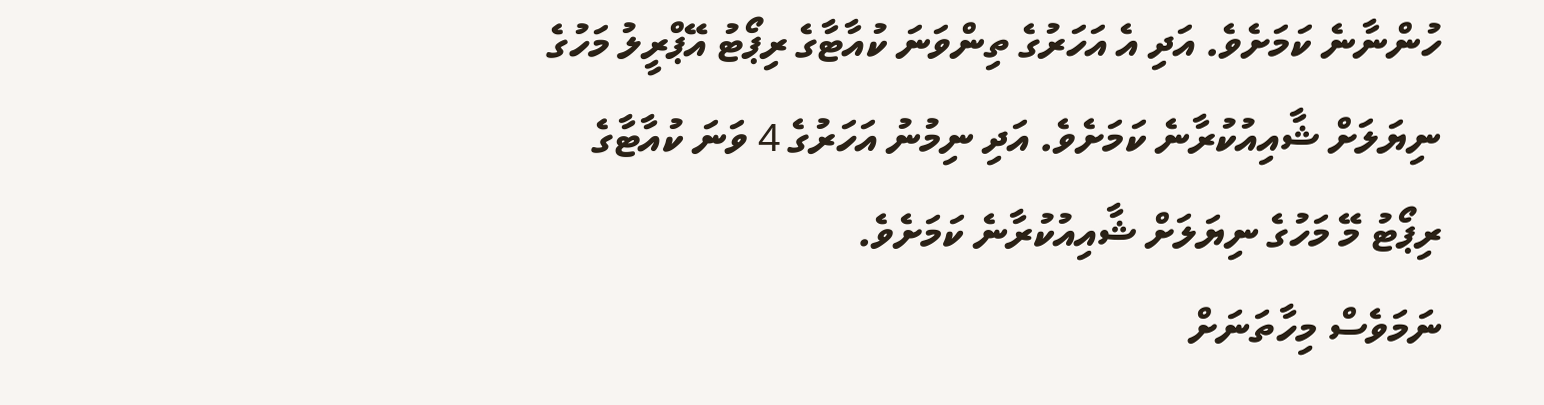ހުންނާނެ ކަމަށެވެ. އަދި އެ އަހަރުގެ ތިންވަނަ ކުއާޓާގެ ރިޕޯޓު އޭޕްރީލު މަހުގެ ނިޔަލަށް ޝާއިއުކުރާނެ ކަމަށެވެ. އަދި ނިމުނު އަހަރުގެ 4 ވަނަ ކުއާޓާގެ ރިޕޯޓު މޭ މަހުގެ ނިޔަލަށް ޝާއިއުކުރާނެ ކަމަށެވެ.
ނަމަވެސް މިހާތަނަށް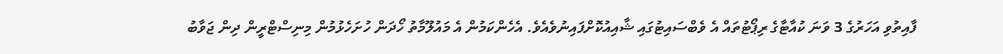ފާއިތުވި އަހަރުގެ 3 ވަނަ ކުއާޓާގެ ރިޕޯޓުތައް އެ ވެބްސައިޓުގައި ޝާއިއުކޮށްފައިނުވެއެވެ. އެހެންކަމުން އެ މައުލޫމާތު ހޯދަން ހުށަހެޅުމުން މިނިސްޓްރީން ދިން ޖަވާބު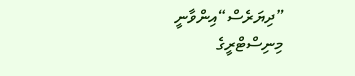”ދިޔަރެސް“އިންވާނީ މިނިސްޓްރީގެ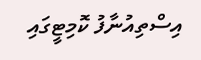އިސްތިއުނާފު ކޮމިޓީގައި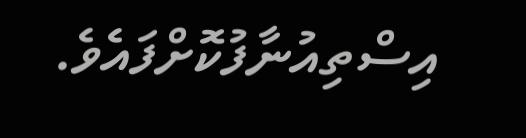އިސްތިއުނާފުކޮށްފައެވެ.